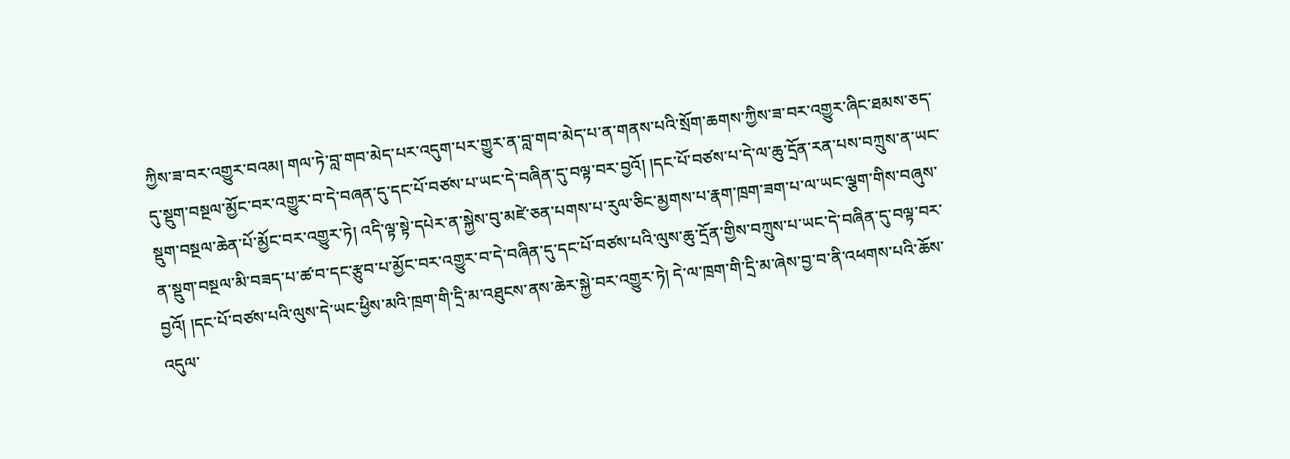ཀྱིས་ཟ་བར་འགྱུར་བའམ། གལ་ཏེ་བླ་གབ་མེད་པར་འདུག་པར་གྱུར་ན་བླ་གབ་མེད་པ་ན་གནས་པའི་སྲོག་ཆགས་ཀྱིས་ཟ་བར་འགྱུར་ཞིང་ཐམས་ཅད་དུ་སྡུག་བསྔལ་མྱོང་བར་འགྱུར་བ་དེ་བཞན་དུ་དང་པོ་བཙས་པ་ཡང་དེ་བཞིན་དུ་བལྟ་བར་བྱའོ། །དང་པོ་བཙས་པ་དེ་ལ་ཆུ་དྲོན་རན་པས་བཀྲུས་ན་ཡང་སྡུག་བསྔལ་ཆེན་པོ་མྱོང་བར་འགྱུར་ཏེ། འདི་ལྟ་སྟེ་དཔེར་ན་སྐྱེས་བུ་མཛེ་ཅན་པགས་པ་རུལ་ཅིང་མྱགས་པ་རྣག་ཁྲག་ཟག་པ་ལ་ཡང་ལྕག་གིས་བཞུས་ན་སྡུག་བསྔལ་མི་བཟད་པ་ཚ་བ་དང་རྩུབ་པ་མྱོང་བར་འགྱུར་བ་དེ་བཞིན་དུ་དང་པོ་བཙས་པའི་ལུས་ཆུ་དྲོན་གྱིས་བཀྲུས་པ་ཡང་དེ་བཞིན་དུ་བལྟ་བར་བྱའོ། །དང་པོ་བཙས་པའི་ལུས་དེ་ཡང་ཕྱིས་མའི་ཁྲག་གི་དྲི་མ་འཐུངས་ནས་ཆེར་སྐྱེ་བར་འགྱུར་ཏེ། དེ་ལ་ཁྲག་གི་དྲི་མ་ཞེས་བྱ་བ་ནི་འཕགས་པའི་ཆོས་འདུལ་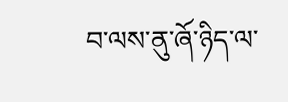བ་ལས་ནུ་ཞོ་ཉིད་ལ་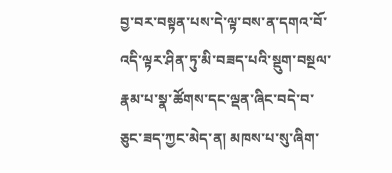བྱ་བར་བསྟན་པས་དེ་ལྟ་བས་ན་དགའ་བོ་འདི་ལྟར་ཤིན་ཏུ་མི་བཟད་པའི་སྡུག་བསྔལ་རྣམ་པ་སྣ་ཚོགས་དང་ལྡན་ཞིང་བདེ་བ་ཅུང་ཟད་ཀྱང་མེད་ན། མཁས་པ་སུ་ཞིག་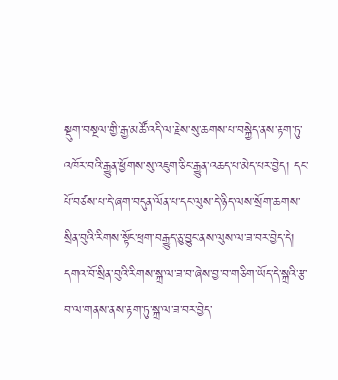སྡུག་བསྔལ་གྱི་རྒྱ་མཚོ་འདི་ལ་རྗེས་སུ་ཆགས་པ་བསྐྱེད་ནས་རྟག་ཏུ་འཁོར་བའི་རྒྱུན་ཕྱོགས་སུ་འཇུག་ཅིང་རྒྱུན་འཆད་པ་མེད་པར་བྱེད། དང་པོ་བཙས་པ་དེ་ཞག་བདུན་ལོན་པ་དང་ལུས་དེ་ཉིད་ལས་སྲོག་ཆགས་སྲིན་བུའི་རིགས་སྟོང་ཕྲག་བརྒྱུད་ཅུ་བྱུང་ནས་ལུས་ལ་ཟ་བར་བྱེད་དེ། དགའ་བོ་སྲིན་བུའི་རིགས་སྐྲ་ལ་ཟ་བ་ཞེས་བྱ་བ་གཅིག་ཡོད་དེ་སྐྲའི་རྩ་བ་ལ་གནས་ནས་རྟག་ཏུ་སྐྲ་ལ་ཟ་བར་བྱེད་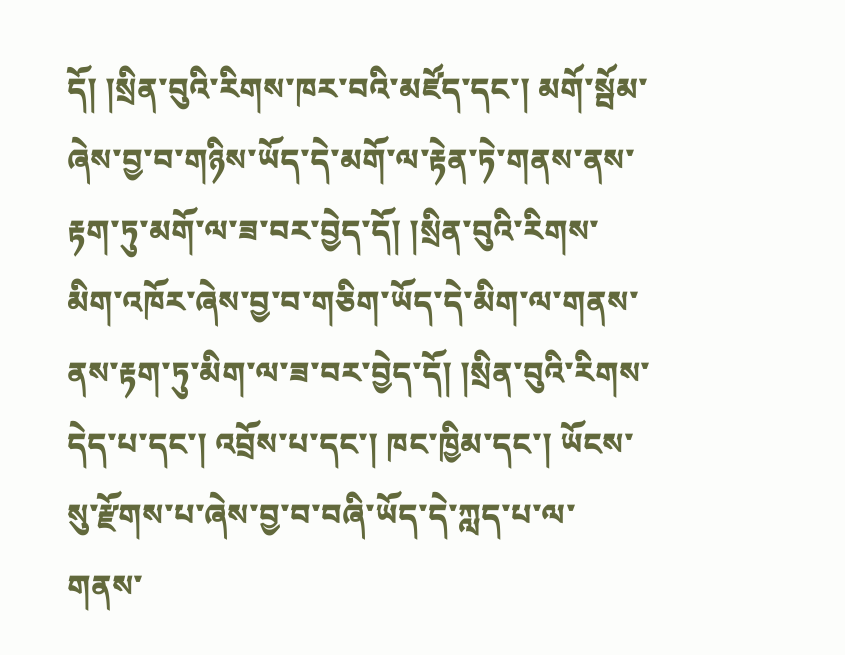དོ། །སྲིན་བུའི་རིགས་ཁར་བའི་མཛོད་དང་། མགོ་སྦོམ་ཞེས་བྱ་བ་གཉིས་ཡོད་དེ་མགོ་ལ་རྟེན་ཏེ་གནས་ནས་རྟག་ཏུ་མགོ་ལ་ཟ་བར་བྱེད་དོ། །སྲིན་བུའི་རིགས་མིག་འཁོར་ཞེས་བྱ་བ་གཅིག་ཡོད་དེ་མིག་ལ་གནས་ནས་རྟག་ཏུ་མིག་ལ་ཟ་བར་བྱེད་དོ། །སྲིན་བུའི་རིགས་དེད་པ་དང་། འབྲོས་པ་དང་། ཁང་ཁྱིམ་དང་། ཡོངས་སུ་རྫོགས་པ་ཞེས་བྱ་བ་བཞི་ཡོད་དེ་ཀླད་པ་ལ་གནས་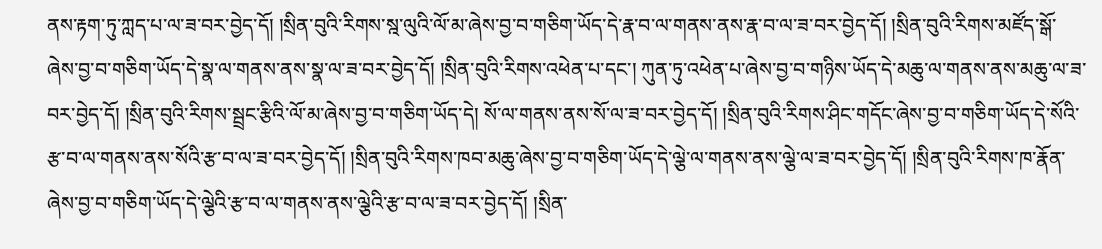ནས་རྟག་ཏུ་ཀླད་པ་ལ་ཟ་བར་བྱེད་དོ། །སྲིན་བུའི་རིགས་སྰ་ལུའི་ལོ་མ་ཞེས་བྱ་བ་གཅིག་ཡོད་དེ་རྣ་བ་ལ་གནས་ནས་རྣ་བ་ལ་ཟ་བར་བྱེད་དོ། །སྲིན་བུའི་རིགས་མཛོད་སྒོ་ཞེས་བྱ་བ་གཅིག་ཡོད་དེ་སྣ་ལ་གནས་ནས་སྣ་ལ་ཟ་བར་བྱེད་དོ། །སྲིན་བུའི་རིགས་འཕེན་པ་དང་། ཀུན་ཏུ་འཕེན་པ་ཞེས་བྱ་བ་གཉིས་ཡོད་དེ་མཆུ་ལ་གནས་ནས་མཆུ་ལ་ཟ་བར་བྱེད་དོ། །སྲིན་བུའི་རིགས་སྦྲང་རྩིའི་ལོ་མ་ཞེས་བྱ་བ་གཅིག་ཡོད་དེ། སོ་ལ་གནས་ནས་སོ་ལ་ཟ་བར་བྱེད་དོ། །སྲིན་བུའི་རིགས་ཤིང་གདོང་ཞེས་བྱ་བ་གཅིག་ཡོད་དེ་སོའི་རྩ་བ་ལ་གནས་ནས་སོའི་རྩ་བ་ལ་ཟ་བར་བྱེད་དོ། །སྲིན་བུའི་རིགས་ཁབ་མཆུ་ཞེས་བྱ་བ་གཅིག་ཡོད་དེ་ལྕེ་ལ་གནས་ནས་ལྕེ་ལ་ཟ་བར་བྱེད་དོ། །སྲིན་བུའི་རིགས་ཁ་རྣོན་ཞེས་བྱ་བ་གཅིག་ཡོད་དེ་ལྕེའི་རྩ་བ་ལ་གནས་ནས་ལྕེའི་རྩ་བ་ལ་ཟ་བར་བྱེད་དོ། །སྲིན་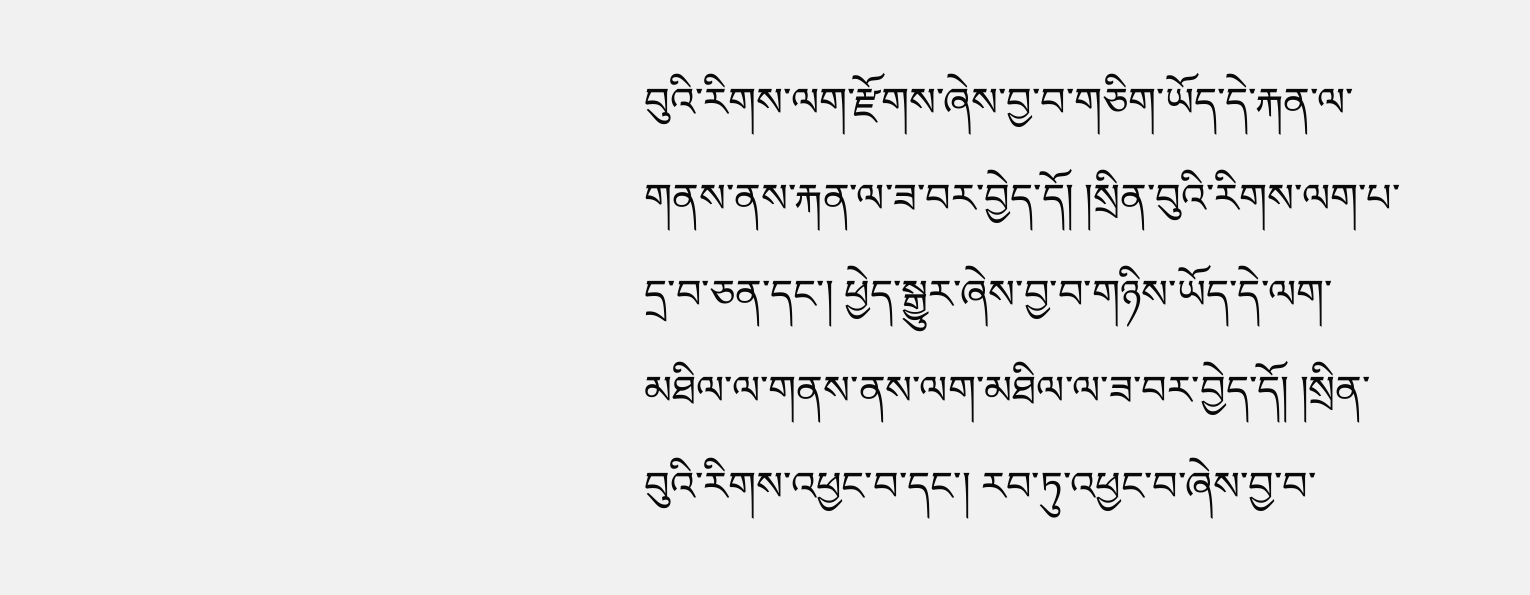བུའི་རིགས་ལག་རྫོགས་ཞེས་བྱ་བ་གཅིག་ཡོད་དེ་རྐན་ལ་གནས་ནས་རྐན་ལ་ཟ་བར་བྱེད་དོ། །སྲིན་བུའི་རིགས་ལག་པ་དྲ་བ་ཅན་དང་། ཕྱེད་སྒྱུར་ཞེས་བྱ་བ་གཉིས་ཡོད་དེ་ལག་མཐིལ་ལ་གནས་ནས་ལག་མཐིལ་ལ་ཟ་བར་བྱེད་དོ། །སྲིན་བུའི་རིགས་འཕྱང་བ་དང་། རབ་ཏུ་འཕྱང་བ་ཞེས་བྱ་བ་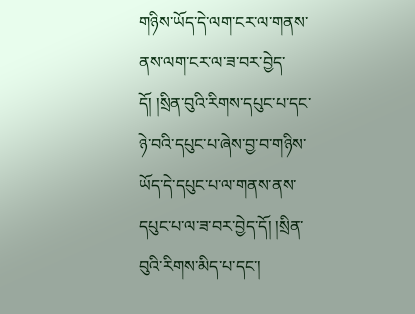གཉིས་ཡོད་དེ་ལག་ངར་ལ་གནས་ནས་ལག་ངར་ལ་ཟ་བར་བྱེད་དོ། །སྲིན་བུའི་རིགས་དཔུང་པ་དང་ཉེ་བའི་དཔུང་པ་ཞེས་བྱ་བ་གཉིས་ཡོད་དེ་དཔུང་པ་ལ་གནས་ནས་དཔུང་པ་ལ་ཟ་བར་བྱེད་དོ། །སྲིན་བུའི་རིགས་མིད་པ་དང་།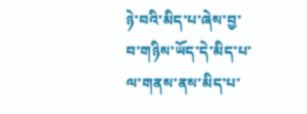ཉེ་བའི་མིད་པ་ཞེས་བྱ་བ་གཉིས་ཡོད་དེ་མིད་པ་ལ་གནས་ནས་མིད་པ་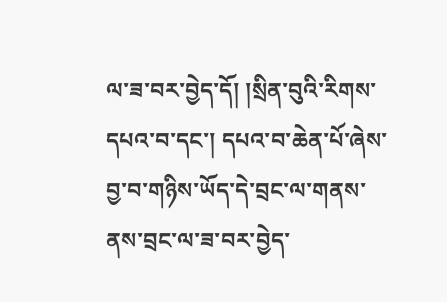ལ་ཟ་བར་བྱེད་དོ། །སྲིན་བུའི་རིགས་དཔའ་བ་དང་། དཔའ་བ་ཆེན་པོ་ཞེས་བྱ་བ་གཉིས་ཡོད་དེ་བྲང་ལ་གནས་ནས་བྲང་ལ་ཟ་བར་བྱེད་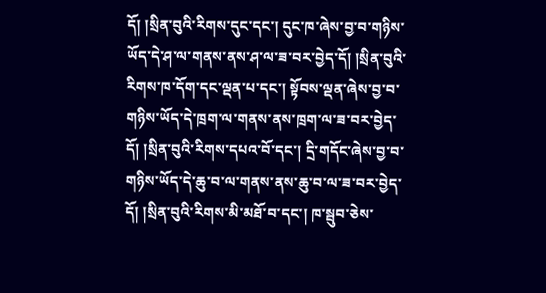དོ། །སྲིན་བུའི་རིགས་དུང་དང་། དུང་ཁ་ཞེས་བྱ་བ་གཉིས་ཡོད་དེ་ཤ་ལ་གནས་ནས་ཤ་ལ་ཟ་བར་བྱེད་དོ། །སྲིན་བུའི་རིགས་ཁ་དོག་དང་ལྡན་པ་དང་། སྟོབས་ལྡན་ཞེས་བྱ་བ་གཉིས་ཡོད་དེ་ཁྲག་ལ་གནས་ནས་ཁྲག་ལ་ཟ་བར་བྱེད་དོ། །སྲིན་བུའི་རིགས་དཔའ་བོ་དང་། དྲི་གདོང་ཞེས་བྱ་བ་གཉིས་ཡོད་དེ་ཆུ་བ་ལ་གནས་ནས་ཆུ་བ་ལ་ཟ་བར་བྱེད་དོ། །སྲིན་བུའི་རིགས་མི་མཐོ་བ་དང་། ཁ་སྦུབ་ཅེས་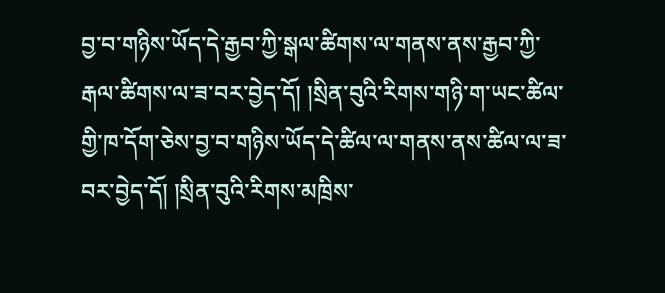བྱ་བ་གཉིས་ཡོད་དེ་རྒྱབ་ཀྱི་སྒལ་ཚིགས་ལ་གནས་ནས་རྒྱབ་ཀྱི་རྒལ་ཚིགས་ལ་ཟ་བར་བྱེད་དོ། །སྲིན་བུའི་རིགས་གཉི་ག་ཡང་ཚིལ་གྱི་ཁ་དོག་ཅེས་བྱ་བ་གཉིས་ཡོད་དེ་ཚིལ་ལ་གནས་ནས་ཚིལ་ལ་ཟ་བར་བྱེད་དོ། །སྲིན་བུའི་རིགས་མཁྲིས་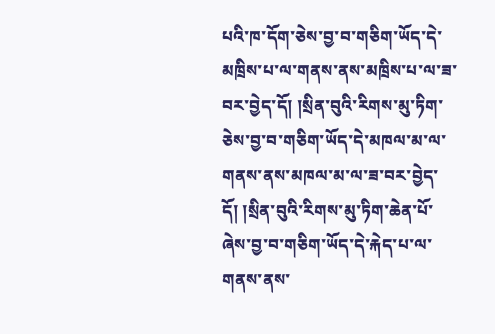པའི་ཁ་དོག་ཅེས་བྱ་བ་གཅིག་ཡོད་དེ་མཁྲིས་པ་ལ་གནས་ནས་མཁྲིས་པ་ལ་ཟ་བར་བྱེད་དོ། །སྲིན་བུའི་རིགས་མུ་ཏིག་ཅེས་བྱ་བ་གཅིག་ཡོད་དེ་མཁལ་མ་ལ་གནས་ནས་མཁལ་མ་ལ་ཟ་བར་བྱེད་དོ། །སྲིན་བུའི་རིགས་མུ་ཏིག་ཆེན་པོ་ཞེས་བྱ་བ་གཅིག་ཡོད་དེ་རྐེད་པ་ལ་གནས་ནས་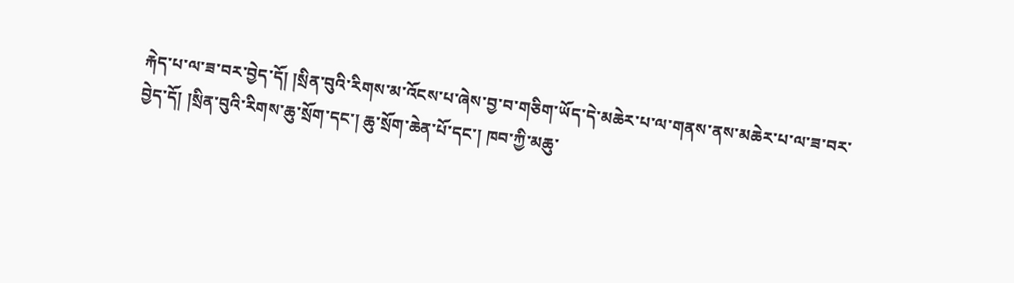རྐེད་པ་ལ་ཟ་བར་བྱེད་དོ། །སྲིན་བུའི་རིགས་མ་འོངས་པ་ཞེས་བྱ་བ་གཅིག་ཡོད་དེ་མཆེར་པ་ལ་གནས་ནས་མཆེར་པ་ལ་ཟ་བར་བྱེད་དོ། །སྲིན་བུའི་རིགས་ཆུ་སྲོག་དང་། ཆུ་སྲོག་ཆེན་པོ་དང་། ཁབ་ཀྱི་མཆུ་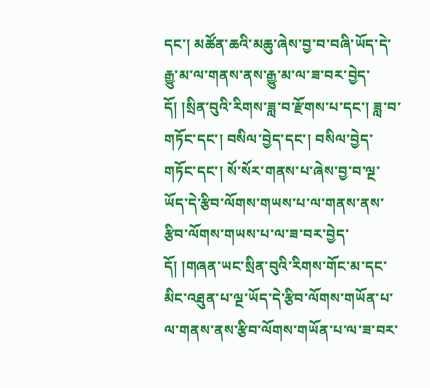དང་། མཚོན་ཆའི་མཆུ་ཞེས་བྱ་བ་བཞི་ཡོད་དེ་རྒྱུ་མ་ལ་གནས་ནས་རྒྱུ་མ་ལ་ཟ་བར་བྱེད་དོ། །སྲིན་བུའི་རིགས་ཟླ་བ་རྫོགས་པ་དང་། ཟླ་བ་གཏོང་དང་། བསིལ་བྱེད་དང་། བསིལ་བྱེད་གཏོང་དང་། སོ་སོར་གནས་པ་ཞེས་བྱ་བ་ལྔ་ཡོད་དེ་རྩིབ་ལོགས་གཡས་པ་ལ་གནས་ནས་རྩིབ་ལོགས་གཡས་པ་ལ་ཟ་བར་བྱེད་དོ། །གཞན་ཡང་སྲིན་བུའི་རིགས་གོང་མ་དང་མིང་འཐུན་པ་ལྔ་ཡོད་དེ་རྩིབ་ལོགས་གཡོན་པ་ལ་གནས་ནས་རྩིབ་ལོགས་གཡོན་པ་ལ་ཟ་བར་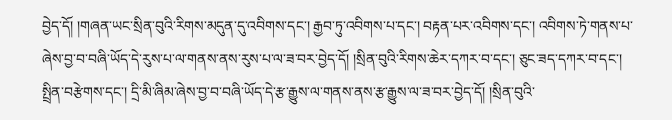བྱེད་དོ། །གཞན་ཡང་སྲིན་བུའི་རིགས་མདུན་དུ་འབིགས་དང་། རྒྱབ་ཏུ་འབིགས་པ་དང་། བརྟན་པར་འབིགས་དང་། འབིགས་ཏེ་གནས་པ་ཞེས་བྱ་བ་བཞི་ཡོད་དེ་རུས་པ་ལ་གནས་ནས་རུས་པ་ལ་ཟ་བར་བྱེད་དོ། །སྲིན་བུའི་རིགས་ཆེར་དཀར་བ་དང་། ཅུང་ཟད་དཀར་བ་དང་། སྤྲིན་བརྩེགས་དང་། དྲི་མི་ཞིམ་ཞེས་བྱ་བ་བཞི་ཡོད་དེ་རྩ་རྒྱུས་ལ་གནས་ནས་རྩ་རྒྱུས་ལ་ཟ་བར་བྱེད་དོ། །སྲིན་བུའི་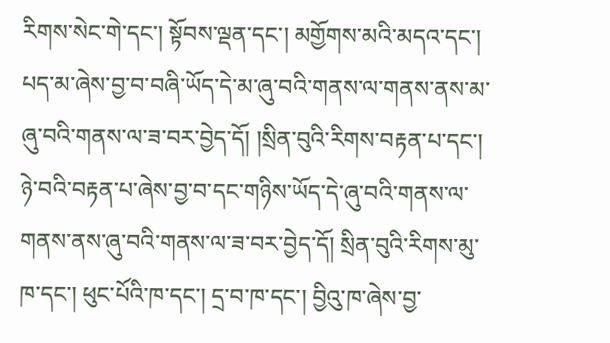རིགས་སེང་གེ་དང་། སྟོབས་ལྡན་དང་། མགྱོགས་མའི་མདའ་དང་། པད་མ་ཞེས་བྱ་བ་བཞི་ཡོད་དེ་མ་ཞུ་བའི་གནས་ལ་གནས་ནས་མ་ཞུ་བའི་གནས་ལ་ཟ་བར་བྱེད་དོ། །སྲིན་བུའི་རིགས་བརྟན་པ་དང་། ཉེ་བའི་བརྟན་པ་ཞེས་བྱ་བ་དང་གཉིས་ཡོད་དེ་ཞུ་བའི་གནས་ལ་གནས་ནས་ཞུ་བའི་གནས་ལ་ཟ་བར་བྱེད་དོ། སྲིན་བུའི་རིགས་མུ་ཁ་དང་། ཕུང་པོའི་ཁ་དང་། དྲ་བ་ཁ་དང་། བྱིའུ་ཁ་ཞེས་བྱ་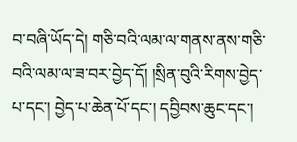བ་བཞི་ཡོད་དེ། གཅི་བའི་ལམ་ལ་གནས་ནས་གཅི་བའི་ལམ་ལ་ཟ་བར་བྱེད་དོ། །སྲིན་བུའི་རིགས་བྱེད་པ་དང་། བྱེད་པ་ཆེན་པོ་དང་། དབྱིབས་ཆུང་དང་།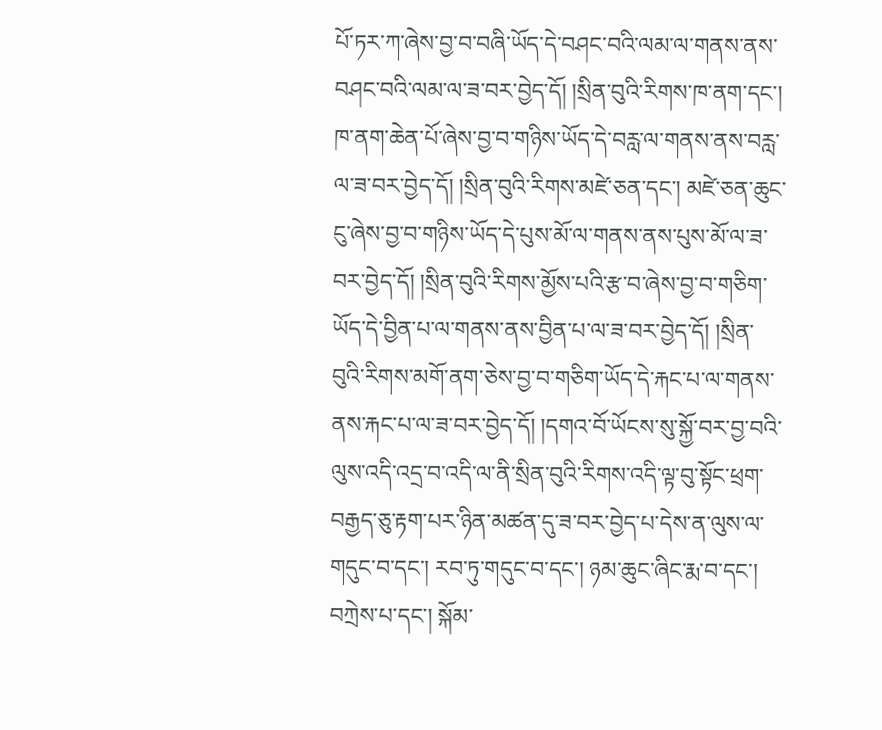པོ་ཏར་ཀ་ཞེས་བྱ་བ་བཞི་ཡོད་དེ་བཤང་བའི་ལམ་ལ་གནས་ནས་བཤང་བའི་ལམ་ལ་ཟ་བར་བྱེད་དོ། །སྲིན་བུའི་རིགས་ཁ་ནག་དང་། ཁ་ནག་ཆེན་པོ་ཞེས་བྱ་བ་གཉིས་ཡོད་དེ་བརླ་ལ་གནས་ནས་བརླ་ལ་ཟ་བར་བྱེད་དོ། །སྲིན་བུའི་རིགས་མཛེ་ཅན་དང་། མཛེ་ཅན་ཆུང་ངུ་ཞེས་བྱ་བ་གཉིས་ཡོད་དེ་པུས་མོ་ལ་གནས་ནས་པུས་མོ་ལ་ཟ་བར་བྱེད་དོ། །སྲིན་བུའི་རིགས་མྱོས་པའི་རྩ་བ་ཞེས་བྱ་བ་གཅིག་ཡོད་དེ་བྱིན་པ་ལ་གནས་ནས་བྱིན་པ་ལ་ཟ་བར་བྱེད་དོ། །སྲིན་བུའི་རིགས་མགོ་ནག་ཅེས་བྱ་བ་གཅིག་ཡོད་དེ་རྐང་པ་ལ་གནས་ནས་རྐང་པ་ལ་ཟ་བར་བྱེད་དོ། །དགའ་བོ་ཡོངས་སུ་སྐྱོ་བར་བྱ་བའི་ལུས་འདི་འདྲ་བ་འདི་ལ་ནི་སྲིན་བུའི་རིགས་འདི་ལྟ་བུ་སྟོང་ཕྲག་བརྒྱད་ཅུ་རྟག་པར་ཉིན་མཚན་དུ་ཟ་བར་བྱེད་པ་དེས་ན་ལུས་ལ་གདུང་བ་དང་། རབ་ཏུ་གདུང་བ་དང་། ཉམ་ཆུང་ཞིང་རྨ་བ་དང་། བཀྲེས་པ་དང་། སྐོམ་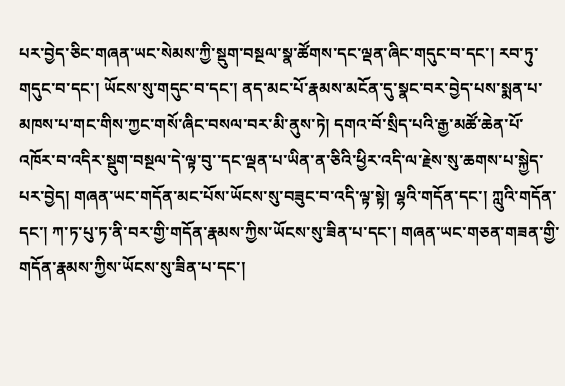པར་བྱེད་ཅིང་གཞན་ཡང་སེམས་ཀྱི་སྡུག་བསྔལ་སྣ་ཚོགས་དང་ལྡན་ཞིང་གདུང་བ་དང་། རབ་ཏུ་གདུང་བ་དང་། ཡོངས་སུ་གདུང་བ་དང་། ནད་མང་པོ་རྣམས་མངོན་དུ་སྣང་བར་བྱེད་པས་སྨན་པ་མཁས་པ་གང་གིས་ཀྱང་གསོ་ཞིང་བསལ་བར་མི་ནུས་ཏེ། དགའ་བོ་སྲིད་པའི་རྒྱ་མཚོ་ཆེན་པོ་འཁོར་བ་འདིར་སྡུག་བསྔལ་དེ་ལྟ་བུ་་དང་ལྡན་པ་ཡིན་ན་ཅིའི་ཕྱིར་འདི་ལ་རྗེས་སུ་ཆགས་པ་སྐྱེད་པར་བྱེད། གཞན་ཡང་གདོན་མང་པོས་ཡོངས་སུ་བཟུང་བ་འདི་ལྟ་སྟེ། ལྷའི་གདོན་དང་། ཀླུའི་གདོན་དང་། ཀ་ཏ་པུ་ཏ་ནི་བར་གྱི་གདོན་རྣམས་ཀྱིས་ཡོངས་སུ་ཟིན་པ་དང་། གཞན་ཡང་གཅན་གཟན་གྱི་གདོན་རྣམས་ཀྱིས་ཡོངས་སུ་ཟིན་པ་དང་།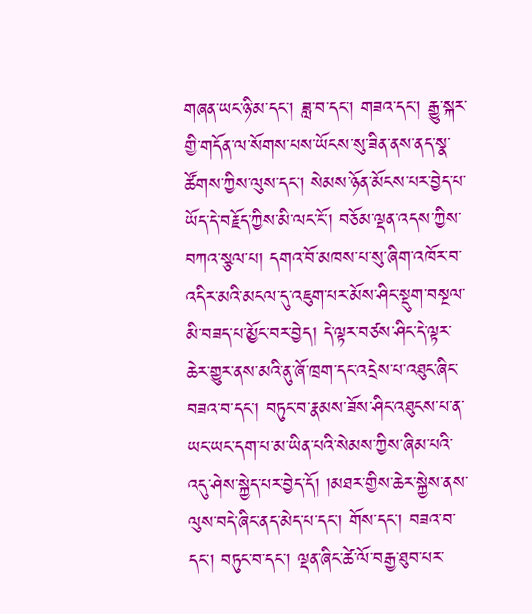གཞན་ཡང་ཉི་མ་དང་། ཟླ་བ་དང་། གཟའ་དང་། རྒྱུ་སྐར་གྱི་གདོན་ལ་སོགས་པས་ཡོངས་སུ་ཟིན་ནས་ནད་སྣ་ཚོགས་ཀྱིས་ལུས་དང་། སེམས་ཉོན་མོངས་པར་བྱེད་པ་ཡོད་དེ་བརྗོད་ཀྱིས་མི་ལང་ངོ་། བཅོམ་ལྡན་འདས་ཀྱིས་བཀའ་སྩལ་པ། དགའ་བོ་མཁས་པ་སུ་ཞིག་འཁོར་བ་འདིར་མའི་མངལ་དུ་འཇུག་པར་མོས་ཤིང་སྡུག་བསྔལ་མི་བཟད་པ་མྱོང་བར་བྱེད། དེ་ལྟར་བཙས་ཤིང་དེ་ལྟར་ཆེར་གྱུར་ནས་མའི་ནུ་ཞོ་ཁྲག་དང་འདྲེས་པ་འཐུང་ཞིང་བཟའ་བ་དང་། བཏུང་བ་རྣམས་ཟོས་ཤིང་འཐུངས་པ་ན་ཡང་ཡང་དག་པ་མ་ཡིན་པའི་སེམས་ཀྱིས་ཞིམ་པའི་འདུ་ཤེས་སྐྱེད་པར་བྱེད་དོ། །མཐར་གྱིས་ཆེར་སྐྱེས་ནས་ལུས་བདེ་ཞིང་ནད་མེད་པ་དང་། གོས་དང་། བཟའ་བ་དང་། བཏུང་བ་དང་། ལྡན་ཞིང་ཚེ་ལོ་བརྒྱ་ཐུབ་པར་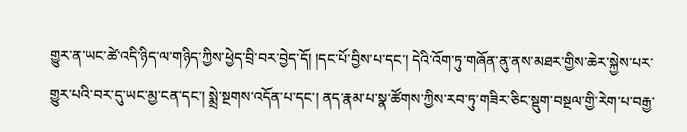གྱུར་ན་ཡང་ཚེ་འདི་ཉིད་ལ་གཉིད་ཀྱིས་ཕྱེད་བྲི་བར་བྱེད་དོ། །དང་པོ་བྱིས་པ་དང་། དེའི་འོག་ཏུ་གཞོན་ནུ་ནས་མཐར་གྱིས་ཆེར་སྐྱེས་པར་གྱུར་པའི་བར་དུ་ཡང་མྱ་ངན་དང་། སྨྲེ་སྔགས་འདོན་པ་དང་། ནད་རྣམ་པ་སྣ་ཚོགས་ཀྱིས་རབ་ཏུ་གཟིར་ཅིང་སྡུག་བསྔལ་གྱི་རེག་པ་བརྒྱ་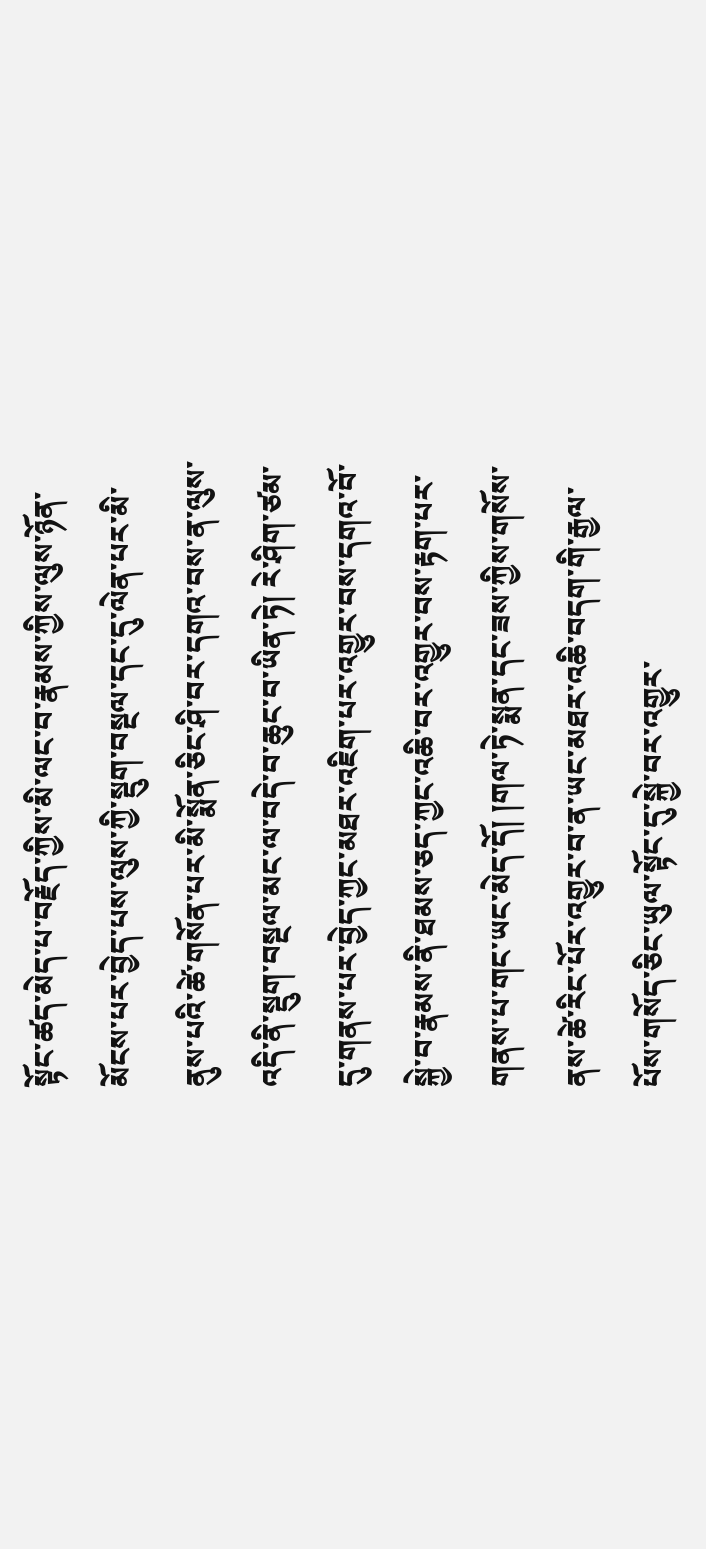སྟོང་ཚད་མེད་པ་བརྗོད་ཀྱིས་མི་ལང་བ་རྣམས་ཀྱིས་ལུས་ཉོན་མོངས་པར་བྱེད་པས་ལུས་ཀྱི་སྡུག་བསྔལ་དང་དུ་ལེན་པར་མི་ནུས་པའི་ཚེ་གསོན་པར་མི་སྨོན་ཅིང་ཤི་བར་དགའ་བས་ན་ལུས་འདི་ནི་སྡུག་བསྔལ་མང་ལ་བདེ་བ་ཆུང་བ་ཡིན་ཏེ། རེ་ཤིག་ཙམ་དུ་གནས་པར་བྱེད་ཀྱང་མཐར་འཇིག་པར་འགྱུར་བས་དགའ་བོ་སྐྱེ་བ་རྣམས་ནི་ཐམས་ཅད་ཀྱང་འཆི་བར་འགྱུར་བས་རྟག་པར་གནས་པ་གང་ཡང་མེད་དོ། །གལ་ཏེ་སྨན་དང་ཟས་ཀྱིས་གསོས་ནས་ཚེ་རིང་པོར་འགྱུར་བ་ན་ཡང་མཐར་འཆི་བདག་གི་རྒྱལ་པོས་གསོད་ཅིང་ཡུལ་སྟོང་དུ་སྐྱེ་བར་འགྱུར་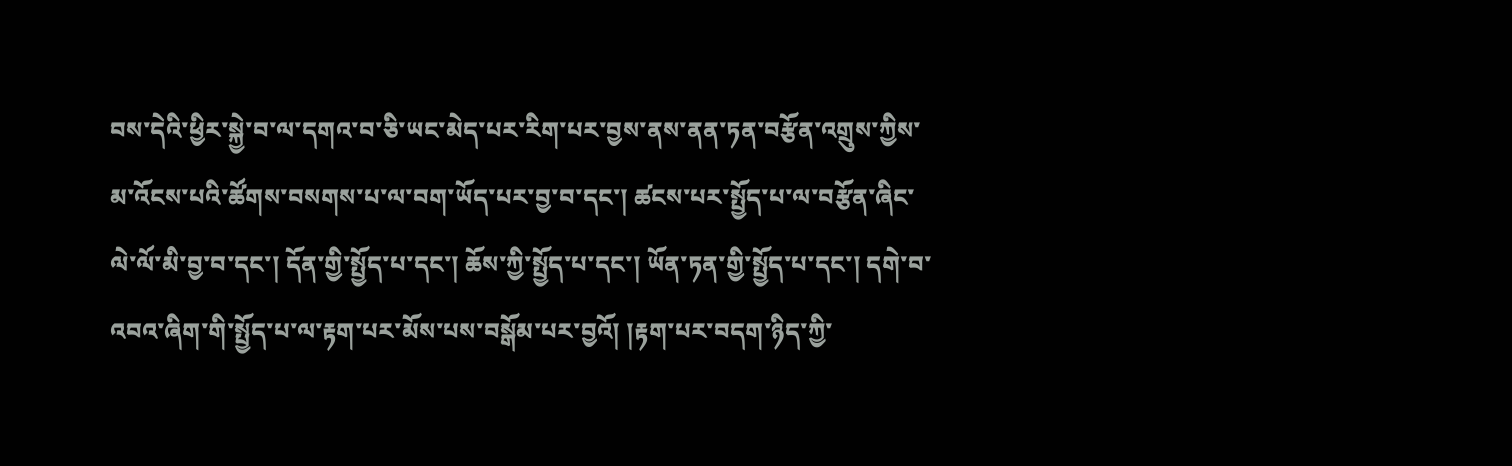བས་དེའི་ཕྱིར་སྐྱེ་བ་ལ་དགའ་བ་ཅི་ཡང་མེད་པར་རིག་པར་བྱས་ནས་ནན་ཏན་བརྩོན་འགྲུས་ཀྱིས་མ་འོངས་པའི་ཚོགས་བསགས་པ་ལ་བག་ཡོད་པར་བྱ་བ་དང་། ཚངས་པར་སྤྱོད་པ་ལ་བརྩོན་ཞིང་ལེ་ལོ་མི་བྱ་བ་དང་། དོན་གྱི་སྤྱོད་པ་དང་། ཆོས་ཀྱི་སྤྱོད་པ་དང་། ཡོན་ཏན་གྱི་སྤྱོད་པ་དང་། དགེ་བ་འབའ་ཞིག་གི་སྤྱོད་པ་ལ་རྟག་པར་མོས་པས་བསྒོམ་པར་བྱའོ། །རྟག་པར་བདག་ཉིད་ཀྱི་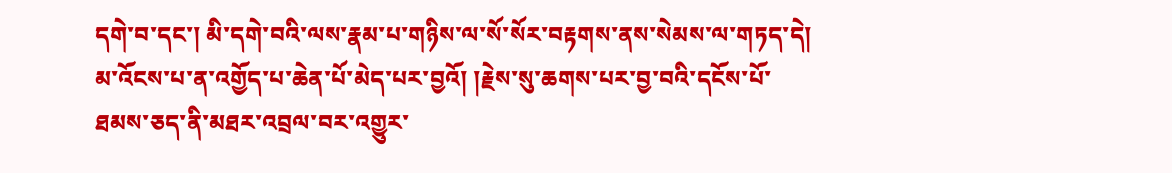དགེ་བ་དང་། མི་དགེ་བའི་ལས་རྣམ་པ་གཉིས་ལ་སོ་སོར་བརྟགས་ནས་སེམས་ལ་གཏད་དེ། མ་འོངས་པ་ན་འགྱོད་པ་ཆེན་པོ་མེད་པར་བྱའོ། །རྗེས་སུ་ཆགས་པར་བྱ་བའི་དངོས་པོ་ཐམས་ཅད་ནི་མཐར་འབྲལ་བར་འགྱུར་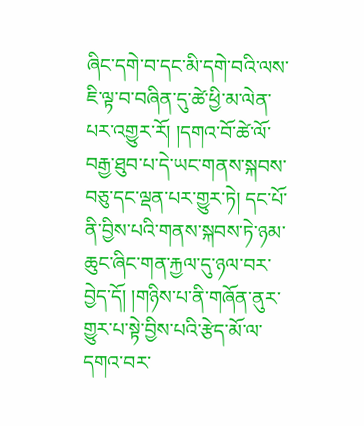ཞིང་དགེ་བ་དང་མི་དགེ་བའི་ལས་ཇི་ལྟ་བ་བཞིན་དུ་ཚེ་ཕྱི་མ་ལེན་པར་འགྱུར་རོ། །དགའ་བོ་ཚེ་ལོ་བརྒྱ་ཐུབ་པ་དེ་ཡང་གནས་སྐབས་བཅུ་དང་ལྡན་པར་གྱུར་ཏེ། དང་པོ་ནི་བྱིས་པའི་གནས་སྐབས་ཏེ་ཉམ་ཆུང་ཞིང་གན་རྐྱལ་དུ་ཉལ་བར་བྱེད་དོ། །གཉིས་པ་ནི་གཞོན་ནུར་གྱུར་པ་སྟེ་བྱིས་པའི་རྩེད་མོ་ལ་དགའ་བར་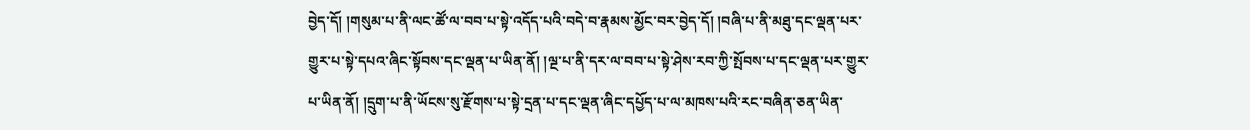བྱེད་དོ། །གསུམ་པ་ནི་ལང་ཚོ་ལ་བབ་པ་སྟེ་འདོད་པའི་བདེ་བ་རྣམས་མྱོང་བར་བྱེད་དོ། །བཞི་པ་ནི་མཐུ་དང་ལྡན་པར་གྱུར་པ་སྟེ་དཔའ་ཞིང་སྟོབས་དང་ལྡན་པ་ཡིན་ནོ། །ལྔ་པ་ནི་དར་ལ་བབ་པ་སྟེ་ཤེས་རབ་ཀྱི་སྤོབས་པ་དང་ལྡན་པར་གྱུར་པ་ཡིན་ནོ། །དྲུག་པ་ནི་ཡོངས་སུ་རྫོགས་པ་སྟེ་དྲན་པ་དང་ལྡན་ཞིང་དཔྱོད་པ་ལ་མཁས་པའི་རང་བཞིན་ཅན་ཡིན་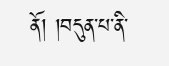ནོ། །བདུན་པ་ནི་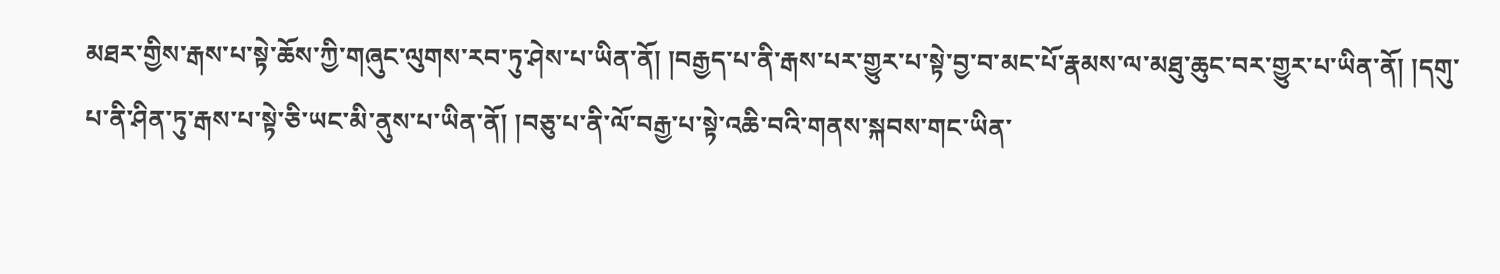མཐར་གྱིས་རྒས་པ་སྟེ་ཆོས་ཀྱི་གཞུང་ལུགས་རབ་ཏུ་ཤེས་པ་ཡིན་ནོ། །བརྒྱད་པ་ནི་རྒས་པར་གྱུར་པ་སྟེ་བྱ་བ་མང་པོ་རྣམས་ལ་མཐུ་ཆུང་བར་གྱུར་པ་ཡིན་ནོ། །དགུ་པ་ནི་ཤིན་ཏུ་རྒས་པ་སྟེ་ཅི་ཡང་མི་ནུས་པ་ཡིན་ནོ། །བཅུ་པ་ནི་ལོ་བརྒྱ་པ་སྟེ་འཆི་བའི་གནས་སྐབས་གང་ཡིན་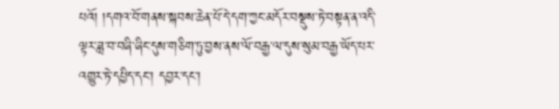པའོ། །དགའ་བོ་གནས་སྐབས་ཆེན་པོ་དེ་དག་ཀྱང་མདོར་བསྡུས་ཏེ་བསྟན་ན་འདི་ལྟར་ཟླ་བ་བཞི་ཞིང་དུས་གཅིག་ཏུ་བྱས་ནས་ལོ་བརྒྱ་ལ་དུས་སུམ་བརྒྱ་ཡོད་པར་འགྱུར་ཏེ་དཔྱིད་དང་། དབྱར་དང་།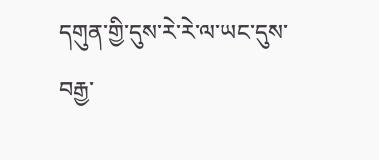དགུན་གྱི་དུས་རེ་རེ་ལ་ཡང་དུས་བརྒྱ་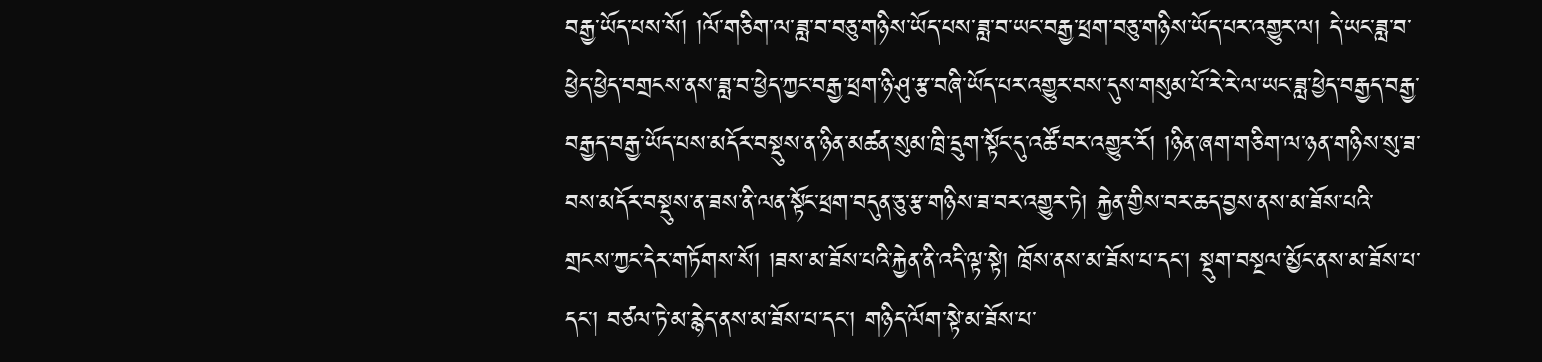བརྒྱ་ཡོད་པས་སོ། །ལོ་གཅིག་ལ་ཟླ་བ་བཅུ་གཉིས་ཡོད་པས་ཟླ་བ་ཡང་བརྒྱ་ཕྲག་བཅུ་གཉིས་ཡོད་པར་འགྱུར་ལ། དེ་ཡང་ཟླ་བ་ཕྱེད་ཕྱེད་བགྲངས་ནས་ཟླ་བ་ཕྱེད་ཀྱང་བརྒྱ་ཕྲག་ཉི་ཤུ་རྩ་བཞི་ཡོད་པར་འགྱུར་བས་དུས་གསུམ་པོ་རེ་རེ་ལ་ཡང་ཟླ་ཕྱེད་བརྒྱད་བརྒྱ་བརྒྱད་བརྒྱ་ཡོད་པས་མདོར་བསྡུས་ན་ཉིན་མཚན་སུམ་ཁྲི་དྲུག་སྟོང་དུ་འཚོ་བར་འགྱུར་རོ། །ཉིན་ཞག་གཅིག་ལ་ཉན་གཉིས་སུ་ཟ་བས་མདོར་བསྡུས་ན་ཟས་ནི་ལན་སྟོང་ཕྲག་བདུན་ཅུ་རྩ་གཉིས་ཟ་བར་འགྱུར་ཏེ། རྐྱེན་གྱིས་བར་ཆད་བྱས་ནས་མ་ཟོས་པའི་གྲངས་ཀྱང་དེར་གཏོགས་སོ། །ཟས་མ་ཟོས་པའི་རྐྱེན་ནི་འདི་ལྟ་སྟེ། ཁྲོས་ནས་མ་ཟོས་པ་དང་། སྡུག་བསྔལ་མྱོང་ནས་མ་ཟོས་པ་དང་། བཙལ་ཏེ་མ་རྙེད་ནས་མ་ཟོས་པ་དང་། གཉིད་ལོག་སྟེ་མ་ཟོས་པ་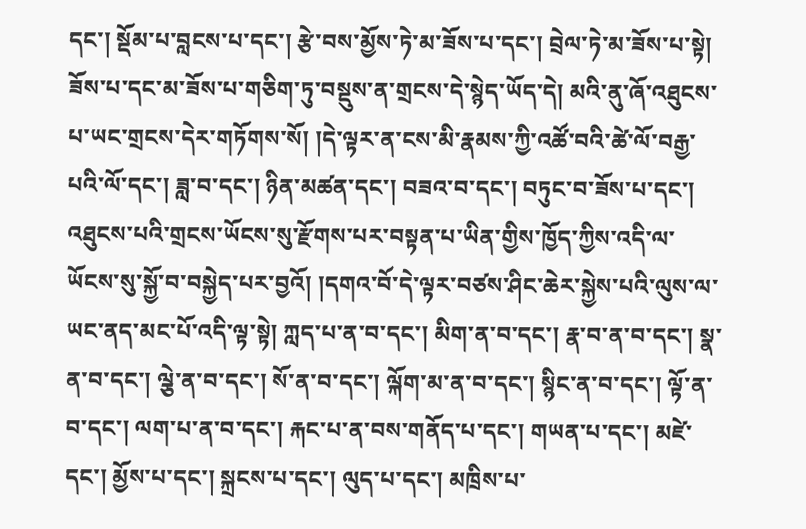དང་། སྡོམ་པ་བླངས་པ་དང་། རྩེ་བས་མྱོས་ཏེ་མ་ཟོས་པ་དང་། བྲེལ་ཏེ་མ་ཟོས་པ་སྟེ། ཟོས་པ་དང་མ་ཟོས་པ་གཅིག་ཏུ་བསྡུས་ན་གྲངས་དེ་སྙེད་ཡོད་དེ། མའི་ནུ་ཞོ་འཐུངས་པ་ཡང་གྲངས་དེར་གཏོགས་སོ། །དེ་ལྟར་ན་ངས་མི་རྣམས་ཀྱི་འཚོ་བའི་ཚེ་ལོ་བརྒྱ་པའི་ལོ་དང་། ཟླ་བ་དང་། ཉིན་མཚན་དང་། བཟའ་བ་དང་། བཏུང་བ་ཟོས་པ་དང་། འཐུངས་པའི་གྲངས་ཡོངས་སུ་རྫོགས་པར་བསྟན་པ་ཡིན་གྱིས་ཁྱོད་ཀྱིས་འདི་ལ་ཡོངས་སུ་སྐྱོ་བ་བསྐྱེད་པར་བྱའོ། །དགའ་བོ་དེ་ལྟར་བཙས་ཤིང་ཆེར་སྐྱེས་པའི་ལུས་ལ་ཡང་ནད་མང་པོ་འདི་ལྟ་སྟེ། ཀླད་པ་ན་བ་དང་། མིག་ན་བ་དང་། རྣ་བ་ན་བ་དང་། སྣ་ན་བ་དང་། ལྕེ་ན་བ་དང་། སོ་ན་བ་དང་། ལྐོག་མ་ན་བ་དང་། སྙིང་ན་བ་དང་། ལྟོ་ན་བ་དང་། ལག་པ་ན་བ་དང་། རྐང་པ་ན་བས་གནོད་པ་དང་། གཡན་པ་དང་། མཛེ་དང་། མྱོས་པ་དང་། སྐྲངས་པ་དང་། ལུད་པ་དང་། མཁྲིས་པ་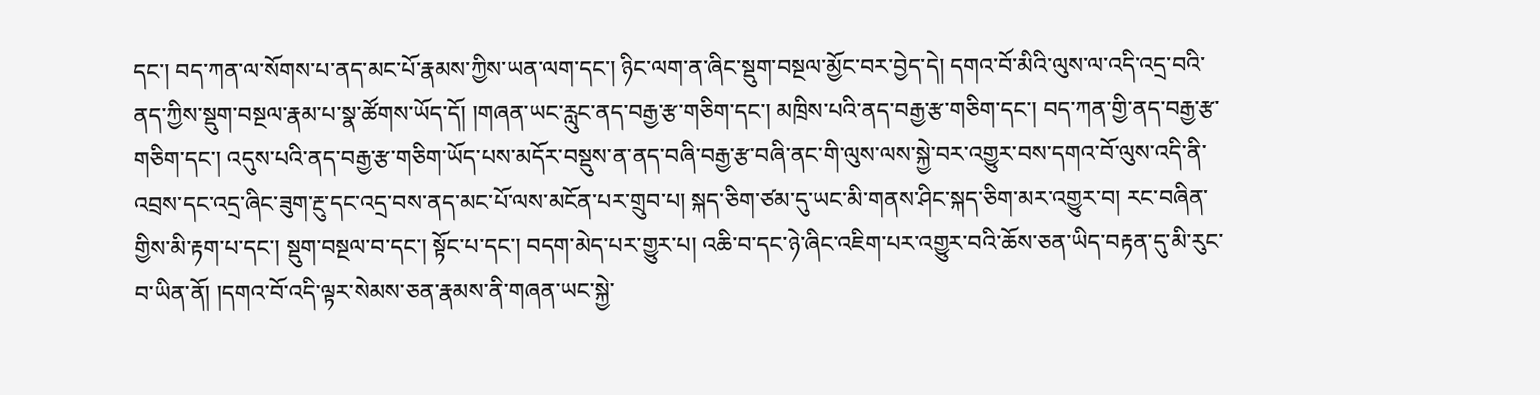དང་། བད་ཀན་ལ་སོགས་པ་ནད་མང་པོ་རྣམས་ཀྱིས་ཡན་ལག་དང་། ཉིང་ལག་ན་ཞིང་སྡུག་བསྔལ་མྱོང་བར་བྱེད་དེ། དགའ་བོ་མིའི་ལུས་ལ་འདི་འདྲ་བའི་ནད་ཀྱིས་སྡུག་བསྔལ་རྣམ་པ་སྣ་ཚོགས་ཡོད་དོ། །གཞན་ཡང་རླུང་ནད་བརྒྱ་རྩ་གཅིག་དང་། མཁྲིས་པའི་ནད་བརྒྱ་རྩ་གཅིག་དང་། བད་ཀན་གྱི་ནད་བརྒྱ་རྩ་གཅིག་དང་། འདུས་པའི་ནད་བརྒྱ་རྩ་གཅིག་ཡོད་པས་མདོར་བསྡུས་ན་ནད་བཞི་བརྒྱ་རྩ་བཞི་ནང་གི་ལུས་ལས་སྐྱེ་བར་འགྱུར་བས་དགའ་བོ་ལུས་འདི་ནི་འབྲས་དང་འདྲ་ཞིང་ཟུག་རྔུ་དང་འདྲ་བས་ནད་མང་པོ་ལས་མངོན་པར་གྲུབ་པ། སྐད་ཅིག་ཙམ་དུ་ཡང་མི་གནས་ཤིང་སྐད་ཅིག་མར་འགྱུར་བ། རང་བཞིན་གྱིས་མི་རྟག་པ་དང་། སྡུག་བསྔལ་བ་དང་། སྟོང་པ་དང་། བདག་མེད་པར་གྱུར་པ། འཆི་བ་དང་ཉེ་ཞིང་འཇིག་པར་འགྱུར་བའི་ཆོས་ཅན་ཡིད་བརྟན་དུ་མི་རུང་བ་ཡིན་ནོ། །དགའ་བོ་འདི་ལྟར་སེམས་ཅན་རྣམས་ནི་གཞན་ཡང་སྐྱེ་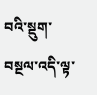བའི་སྡུག་བསྔལ་འདི་ལྟ་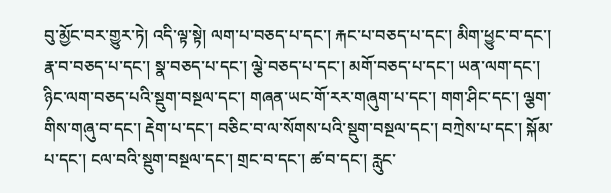བུ་མྱོང་བར་གྱུར་ཏེ། འདི་ལྟ་སྟེ། ལག་པ་བཅད་པ་དང་། རྐང་པ་བཅད་པ་དང་། མིག་ཕྱུང་བ་དང་། རྣ་བ་བཅད་པ་དང་། སྣ་བཅད་པ་དང་། ལྕེ་བཅད་པ་དང་། མགོ་བཅད་པ་དང་། ཡན་ལག་དང་། ཉིང་ལག་བཅད་པའི་སྡུག་བསྔལ་དང་། གཞན་ཡང་གོ་རར་གཞུག་པ་དང་། གག་ཤིང་དང་། ལྕག་གིས་གཞུ་བ་དང་། རྡེག་པ་དང་། བཅིང་བ་ལ་སོགས་པའི་སྡུག་བསྔལ་དང་། བཀྲེས་པ་དང་། སྐོམ་པ་དང་། ངལ་བའི་སྡུག་བསྔལ་དང་། གྲང་བ་དང་། ཚ་བ་དང་། རླུང་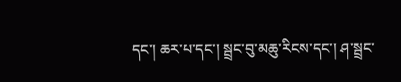དང་། ཆར་པ་དང་། སྦྲང་བུ་མཆུ་རིངས་དང་། ཤ་སྦྲང་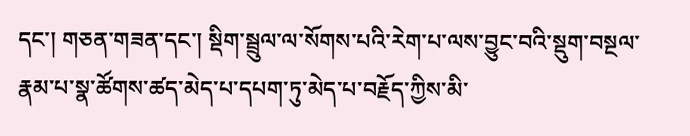དང་། གཅན་གཟན་དང་། སྡིག་སྦྲུལ་ལ་སོགས་པའི་རེག་པ་ལས་བྱུང་བའི་སྡུག་བསྔལ་རྣམ་པ་སྣ་ཚོགས་ཚད་མེད་པ་དཔག་ཏུ་མེད་པ་བརྗོད་ཀྱིས་མི་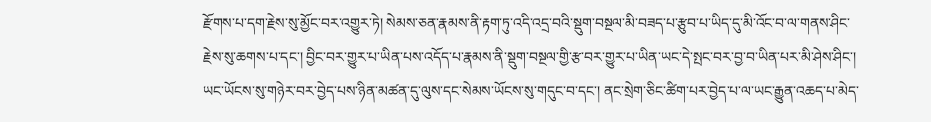རྫོགས་པ་དག་རྗེས་སུ་མྱོང་བར་འགྱུར་ཏེ། སེམས་ཅན་རྣམས་ནི་རྟག་ཏུ་འདི་འདྲ་བའི་སྡུག་བསྔལ་མི་བཟད་པ་རྩུབ་པ་ཡིད་དུ་མི་འོང་བ་ལ་གནས་ཤིང་རྗེས་སུ་ཆགས་པ་དང་། བྱིང་བར་གྱུར་པ་ཡིན་པས་འདོད་པ་རྣམས་ནི་སྡུག་བསྔལ་གྱི་རྩ་བར་གྱུར་པ་ཡིན་ཡང་དེ་སྤང་བར་བྱ་བ་ཡིན་པར་མི་ཤེས་ཤིང་། ཡང་ཡོངས་སུ་གཉེར་བར་བྱེད་པས་ཉིན་མཚན་དུ་ལུས་དང་སེམས་ཡོངས་སུ་གདུང་བ་དང་། ནང་སྲེག་ཅིང་ཚིག་པར་བྱེད་པ་ལ་ཡང་རྒྱུན་འཆད་པ་མེད་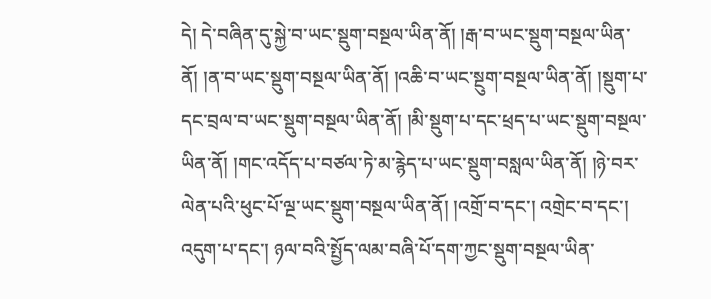དེ། དེ་བཞིན་དུ་སྐྱེ་བ་ཡང་སྡུག་བསྔལ་ཡིན་ནོ། །རྒ་བ་ཡང་སྡུག་བསྔལ་ཡིན་ནོ། །ན་བ་ཡང་སྡུག་བསྔལ་ཡིན་ནོ། །འཆི་བ་ཡང་སྔུག་བསྔལ་ཡིན་ནོ། །སྡུག་པ་དང་བྲལ་བ་ཡང་སྡུག་བསྔལ་ཡིན་ནོ། །མི་སྡུག་པ་དང་ཕྲད་པ་ཡང་སྡུག་བསྔལ་ཡིན་ནོ། །གང་འདོད་པ་བཙལ་ཏེ་མ་རྙེད་པ་ཡང་སྡུག་བསླལ་ཡིན་ནོ། །ཉེ་བར་ལེན་པའི་ཕུང་པོ་ལྔ་ཡང་སྡུག་བསྔལ་ཡིན་ནོ། །འགྲོ་བ་དང་། འགྲེང་བ་དང་། འདུག་པ་དང་། ཉལ་བའི་སྤྱོད་ལམ་བཞི་པོ་དག་ཀྱང་སྡུག་བསྔལ་ཡིན་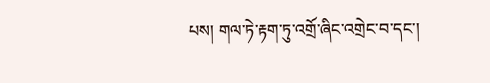པས། གལ་ཏེ་རྟག་ཏུ་འགྲོ་ཞིང་འགྲེང་བ་དང་།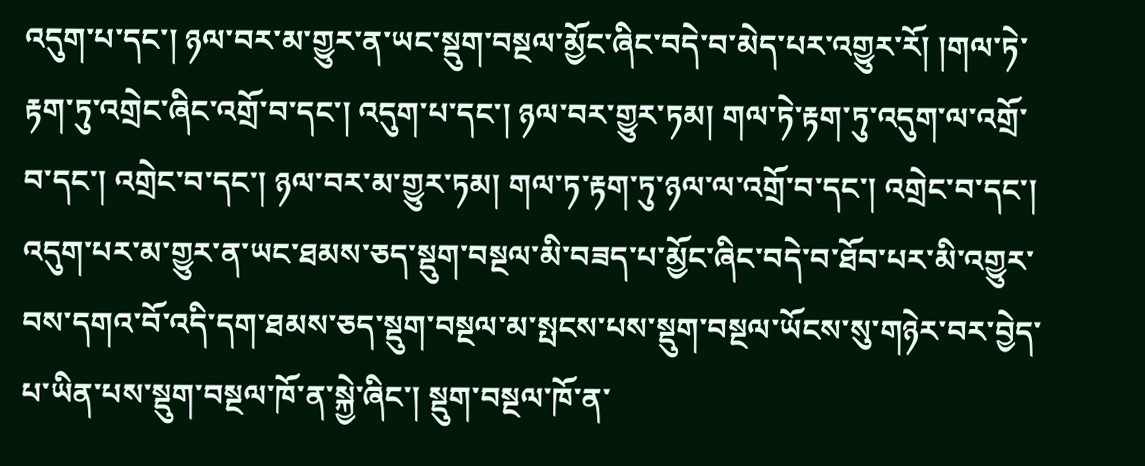འདུག་པ་དང་། ཉལ་བར་མ་གྱུར་ན་ཡང་སྡུག་བསྔལ་མྱོང་ཞིང་བདེ་བ་མེད་པར་འགྱུར་རོ། །གལ་ཏེ་རྟག་ཏུ་འགྲེང་ཞིང་འགྲོ་བ་དང་། འདུག་པ་དང་། ཉལ་བར་གྱུར་ཏམ། གལ་ཏེ་རྟག་ཏུ་འདུག་ལ་འགྲོ་བ་དང་། འགྲེང་བ་དང་། ཉལ་བར་མ་གྱུར་ཏམ། གལ་ཏ་རྟག་ཏུ་ཉལ་ལ་འགྲོ་བ་དང་། འགྲེང་བ་དང་།  འདུག་པར་མ་གྱུར་ན་ཡང་ཐམས་ཅད་སྡུག་བསྔལ་མི་བཟད་པ་མྱོང་ཞིང་བདེ་བ་ཐོབ་པར་མི་འགྱུར་བས་དགའ་བོ་འདི་དག་ཐམས་ཅད་སྡུག་བསྔལ་མ་སྤངས་པས་སྡུག་བསྔལ་ཡོངས་སུ་གཉེར་བར་བྱེད་པ་ཡིན་པས་སྡུག་བསྔལ་ཁོ་ན་སྐྱེ་ཞིང་། སྡུག་བསྔལ་ཁོ་ན་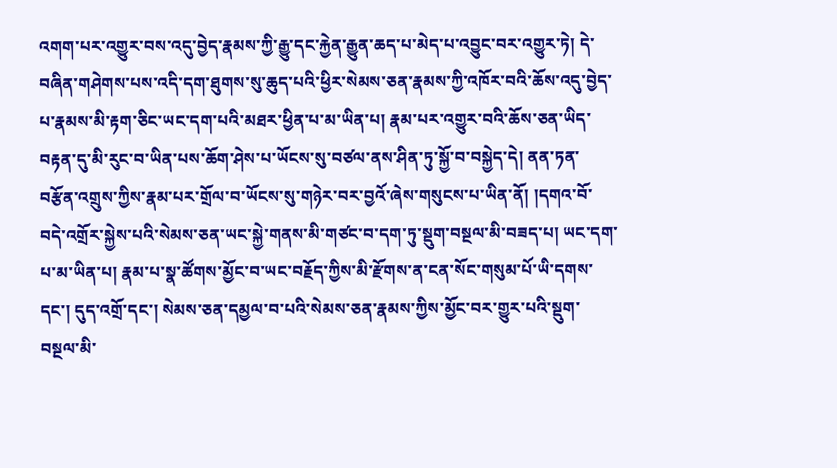འགག་པར་འགྱུར་བས་འདུ་བྱེད་རྣམས་ཀྱི་རྒྱུ་དང་རྐྱེན་རྒྱུན་ཆད་པ་མེད་པ་འབྱུང་བར་འགྱུར་ཏེ། དེ་བཞིན་གཤེགས་པས་འདི་དག་ཐུགས་སུ་ཆུད་པའི་ཕྱིར་སེམས་ཅན་རྣམས་ཀྱི་འཁོར་བའི་ཆོས་འདུ་བྱེད་པ་རྣམས་མི་རྟག་ཅིང་ཡང་དག་པའི་མཐར་ཕྱིན་པ་མ་ཡིན་པ། རྣམ་པར་འགྱུར་བའི་ཆོས་ཅན་ཡིད་བརྟན་དུ་མི་རུང་བ་ཡིན་པས་ཆོག་ཤེས་པ་ཡོངས་སུ་བཙལ་ནས་ཤིན་ཏུ་སྐྱོ་བ་བསྐྱེད་དེ། ནན་ཏན་བརྩོན་འགྲུས་ཀྱིས་རྣམ་པར་གྲོལ་བ་ཡོངས་སུ་གཉེར་བར་བྱའོ་ཞེས་གསུངས་པ་ཡིན་ནོ། །དགའ་བོ་བདེ་འགྲོར་སྐྱེས་པའི་སེམས་ཅན་ཡང་སྐྱེ་གནས་མི་གཙང་བ་དག་ཏུ་སྡུག་བསྔལ་མི་བཟད་པ། ཡང་དག་པ་མ་ཡིན་པ། རྣམ་པ་སྣ་ཚོགས་མྱོང་བ་ཡང་བརྗོད་ཀྱིས་མི་རྫོགས་ན་ངན་སོང་གསུམ་པོ་ཡི་དགས་དང་། དུད་འགྲོ་དང་། སེམས་ཅན་དམྱལ་བ་པའི་སེམས་ཅན་རྣམས་ཀྱིས་མྱོང་བར་གྱུར་པའི་སྡུག་བསྔལ་མི་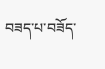བཟད་པ་བཟོད་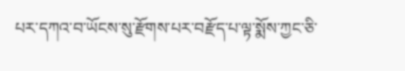པར་དཀའ་བ་ཡོངས་སུ་རྫོགས་པར་བརྫོད་པ་ལྟ་སྨོས་ཀྱང་ཅི་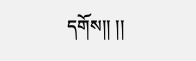དགོས།། །།